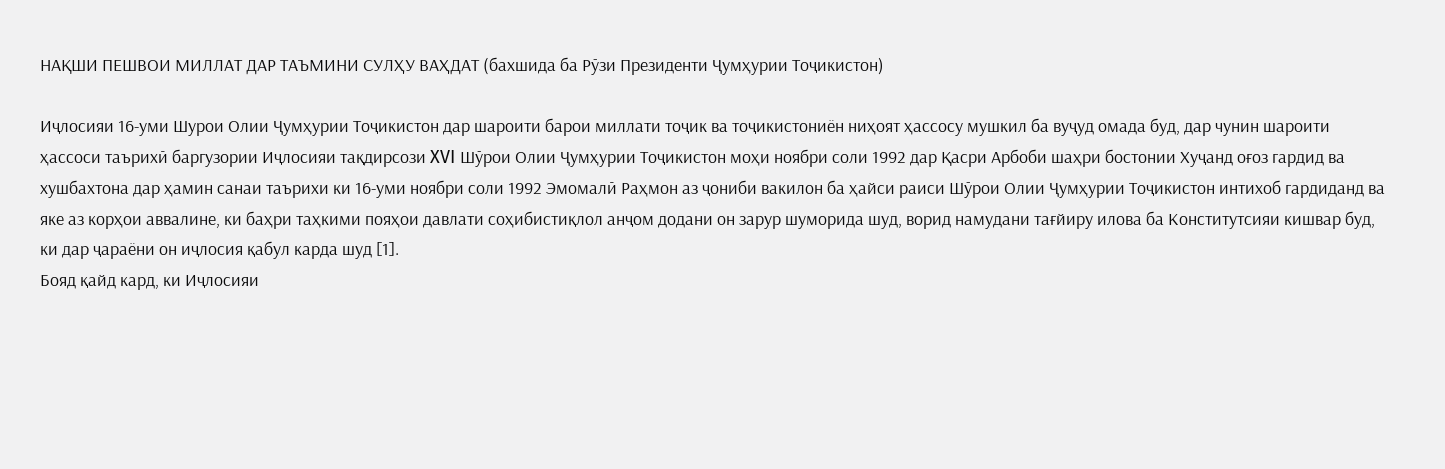НАҚШИ ПЕШВОИ МИЛЛАТ ДАР ТАЪМИНИ СУЛҲУ ВАҲДАТ (бахшида ба Рӯзи Президенти Ҷумҳурии Тоҷикистон)

Иҷлосияи 16-уми Шурои Олии Ҷумҳурии Тоҷикистон дар шароити барои миллати тоҷик ва тоҷикистониён ниҳоят ҳассосу мушкил ба вуҷуд омада буд, дар чунин шароити ҳассоси таърихӣ баргузории Иҷлосияи тақдирсози XVI Шӯрои Олии Ҷумҳурии Тоҷикистон моҳи ноябри соли 1992 дар Қасри Арбоби шаҳри бостонии Хуҷанд оғоз гардид ва хушбахтона дар ҳамин санаи таърихи ки 16-уми ноябри соли 1992 Эмомалӣ Раҳмон аз ҷониби вакилон ба ҳайси раиси Шӯрои Олии Ҷумҳурии Тоҷикистон интихоб гардиданд ва яке аз корҳои аввалине, ки баҳри таҳкими пояҳои давлати соҳибистиқлол анҷом додани он зарур шуморида шуд, ворид намудани тағйиру илова ба Конститутсияи кишвар буд, ки дар ҷараёни он иҷлосия қабул карда шуд [1].
Бояд қайд кард, ки Иҷлосияи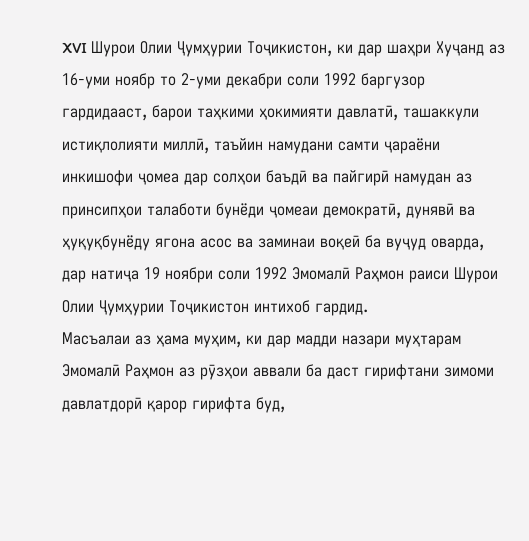XVI Шурои Олии Ҷумҳурии Тоҷикистон, ки дар шаҳри Хуҷанд аз 16-уми ноябр то 2-уми декабри соли 1992 баргузор гардидааст, барои таҳкими ҳокимияти давлатӣ, ташаккули истиқлолияти миллӣ, таъйин намудани самти ҷараёни инкишофи ҷомеа дар солҳои баъдӣ ва пайгирӣ намудан аз принсипҳои талаботи бунёди ҷомеаи демократӣ, дунявӣ ва ҳуқуқбунёду ягона асос ва заминаи воқеӣ ба вуҷуд оварда, дар натиҷа 19 ноябри соли 1992 Эмомалӣ Раҳмон раиси Шурои Олии Ҷумҳурии Тоҷикистон интихоб гардид.
Масъалаи аз ҳама муҳим, ки дар мадди назари муҳтарам Эмомалӣ Раҳмон аз рӯзҳои аввали ба даст гирифтани зимоми давлатдорӣ қарор гирифта буд,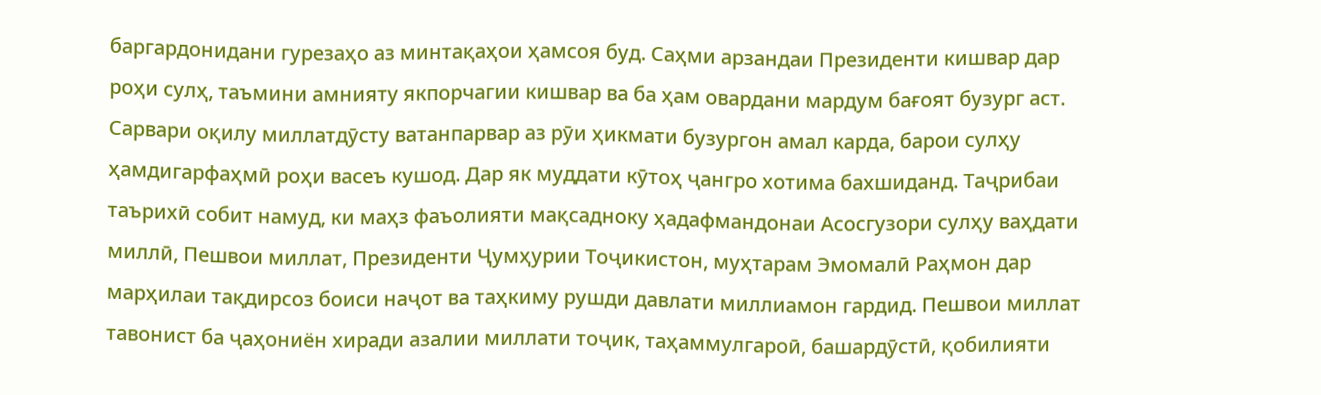баргардонидани гурезаҳо аз минтақаҳои ҳамсоя буд. Саҳми арзандаи Президенти кишвар дар роҳи сулҳ, таъмини амнияту якпорчагии кишвар ва ба ҳам овардани мардум бағоят бузург аст. Сарвари оқилу миллатдӯсту ватанпарвар аз рӯи ҳикмати бузургон амал карда, барои сулҳу ҳамдигарфаҳмӣ роҳи васеъ кушод. Дар як муддати кӯтоҳ ҷангро хотима бахшиданд. Таҷрибаи таърихӣ собит намуд, ки маҳз фаъолияти мақсадноку ҳадафмандонаи Асосгузори сулҳу ваҳдати миллӣ, Пешвои миллат, Президенти Ҷумҳурии Тоҷикистон, муҳтарам Эмомалӣ Раҳмон дар марҳилаи тақдирсоз боиси наҷот ва таҳкиму рушди давлати миллиамон гардид. Пешвои миллат тавонист ба ҷаҳониён хиради азалии миллати тоҷик, таҳаммулгароӣ, башардӯстӣ, қобилияти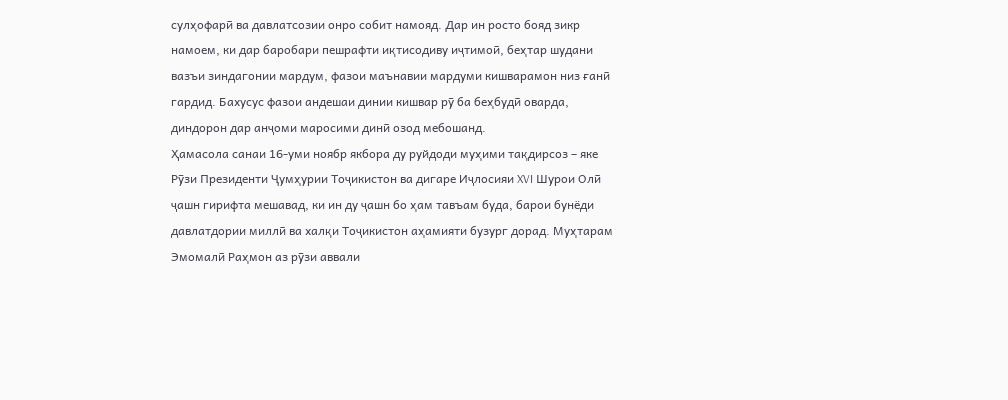сулҳофарӣ ва давлатсозии онро собит намояд. Дар ин росто бояд зикр намоем, ки дар баробари пешрафти иқтисодиву иҷтимоӣ, беҳтар шудани вазъи зиндагонии мардум, фазои маънавии мардуми кишварамон низ ғанӣ гардид. Бахусус фазои андешаи динии кишвар рӯ ба беҳбудӣ оварда, диндорон дар анҷоми маросими динӣ озод мебошанд.
Ҳамасола санаи 16-уми ноябр якбора ду руйдоди муҳими тақдирсоз – яке Рӯзи Президенти Ҷумҳурии Тоҷикистон ва дигаре Иҷлосияи XVI Шурои Олӣ ҷашн гирифта мешавад, ки ин ду ҷашн бо ҳам тавъам буда, барои бунёди давлатдории миллӣ ва халқи Тоҷикистон аҳамияти бузург дорад. Муҳтарам Эмомалӣ Раҳмон аз рӯзи аввали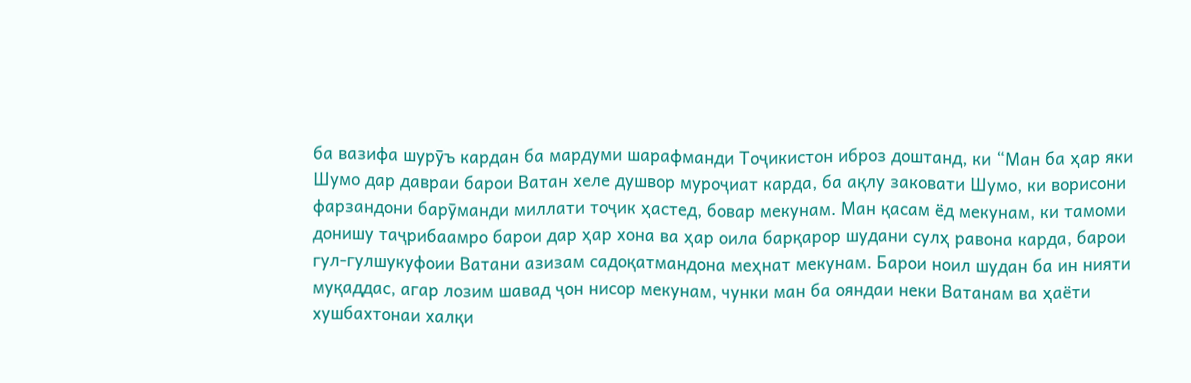ба вазифа шурӯъ кардан ба мардуми шарафманди Тоҷикистон иброз доштанд, ки “Ман ба ҳар яки Шумо дар давраи барои Ватан хеле душвор муроҷиат карда, ба ақлу заковати Шумо, ки ворисони фарзандони барӯманди миллати тоҷик ҳастед, бовар мекунам. Ман қасам ёд мекунам, ки тамоми донишу таҷрибаамро барои дар ҳар хона ва ҳар оила барқарор шудани сулҳ равона карда, барои гул-гулшукуфоии Ватани азизам садоқатмандона меҳнат мекунам. Барои ноил шудан ба ин нияти муқаддас, агар лозим шавад ҷон нисор мекунам, чунки ман ба ояндаи неки Ватанам ва ҳаёти хушбахтонаи халқи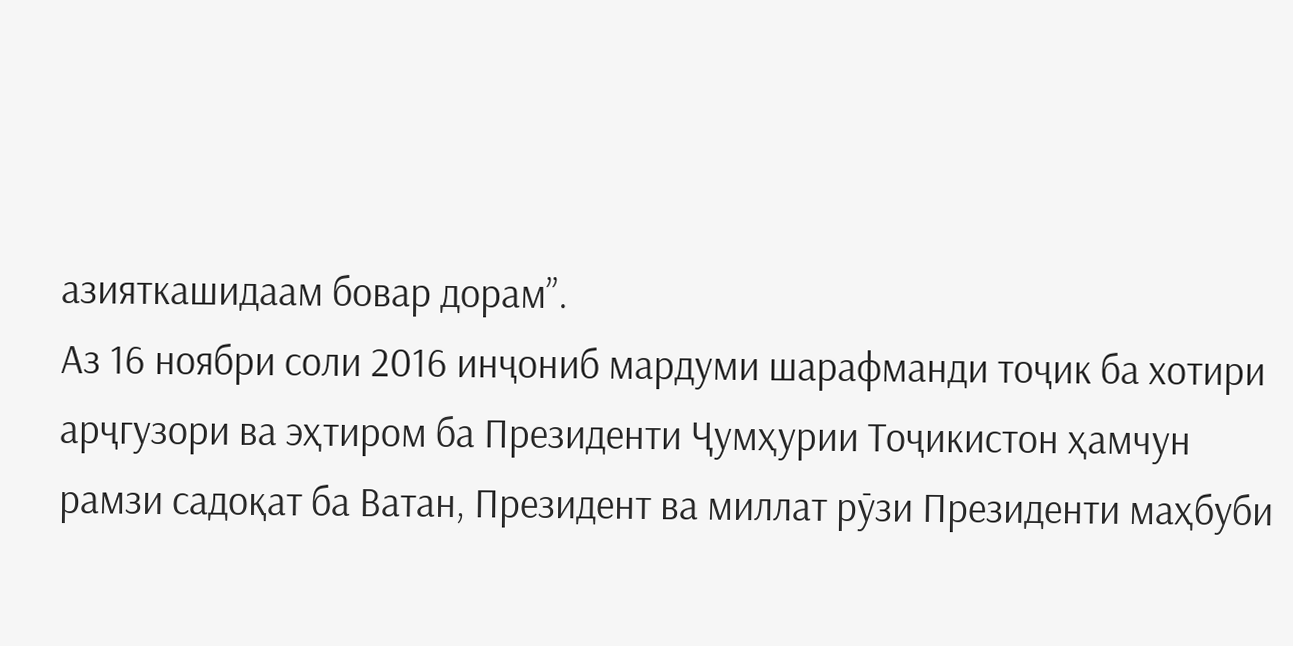азияткашидаам бовар дорам”.
Аз 16 ноябри соли 2016 инҷониб мардуми шарафманди тоҷик ба хотири арҷгузори ва эҳтиром ба Президенти Ҷумҳурии Тоҷикистон ҳамчун рамзи садоқат ба Ватан, Президент ва миллат рӯзи Президенти маҳбуби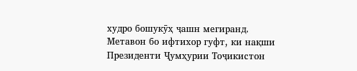худро бошукӯҳ ҷашн мегиранд.
Метавон бо ифтихор гуфт, ки нақши Президенти Ҷумҳурии Тоҷикистон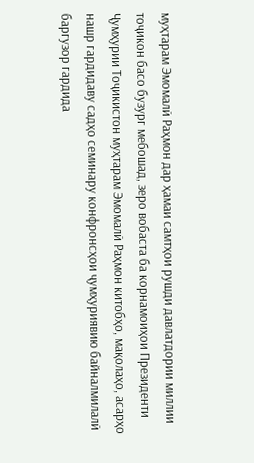муҳтарам Эмомалӣ Раҳмон дар ҳамаи самтҳои рушди давлатдории миллии тоҷикон басо бузург мебошад, зеро вобаста ба корнамоиҳои Президенти Ҷумҳурии Тоҷикистон муҳтарам Эмомалӣ Раҳмон китобҳо, мақолаҳо, асарҳо нашр гардидаву садҳо семинару конфронсҳои ҷумҳуриявию байналмилалӣ баргузор гардида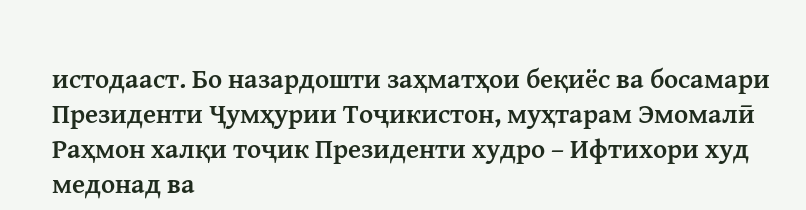истодааст. Бо назардошти заҳматҳои беқиёс ва босамари Президенти Ҷумҳурии Тоҷикистон, муҳтарам Эмомалӣ Раҳмон халқи тоҷик Президенти худро – Ифтихори худ медонад ва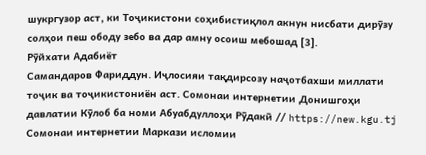шукргузор аст, ки Тоҷикистони соҳибистиқлол акнун нисбати дирӯзу солҳои пеш ободу зебо ва дар амну осоиш мебошад [3].
Рӯйхати Адабиёт
Самандаров Фариддун. Иҷлосияи тақдирсозу наҷотбахши миллати тоҷик ва тоҷикистониён аст. Сомонаи интернетии Донишгоҳи давлатии Кӯлоб ба номи Абуабдуллоҳи Рӯдакӣ // https://new.kgu.tj
Сомонаи интернетии Маркази исломии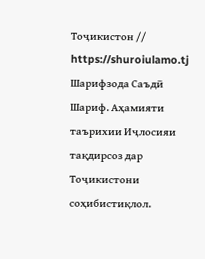Тоҷикистон // https://shuroiulamo.tj
Шарифзода Саъдӣ Шариф. Аҳамияти таърихии Иҷлосияи тақдирсоз дар Тоҷикистони соҳибистиқлол.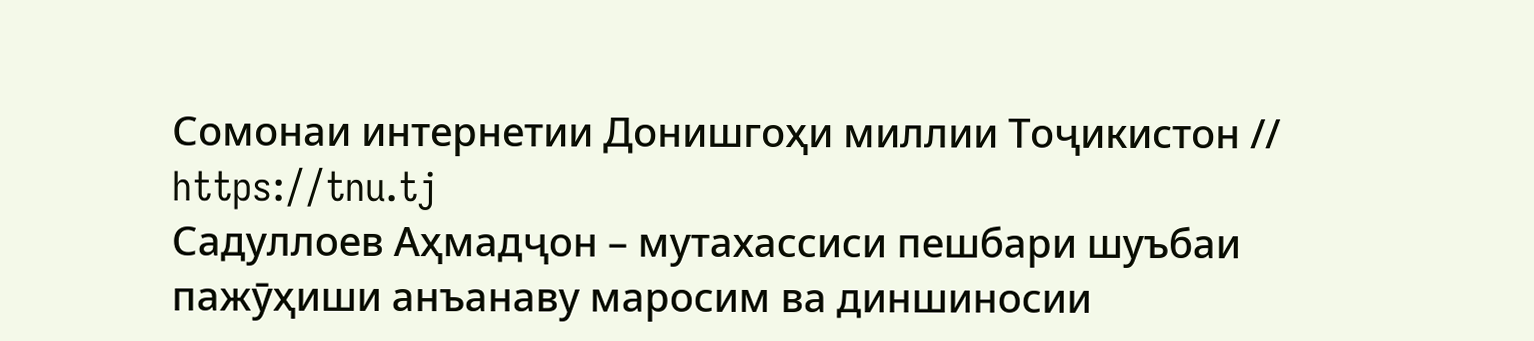Сомонаи интернетии Донишгоҳи миллии Тоҷикистон // https://tnu.tj
Садуллоев Аҳмадҷон – мутахассиси пешбари шуъбаи пажӯҳиши анъанаву маросим ва диншиносии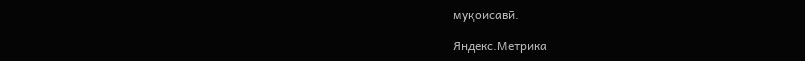муқоисавӣ.

Яндекс.Метрика